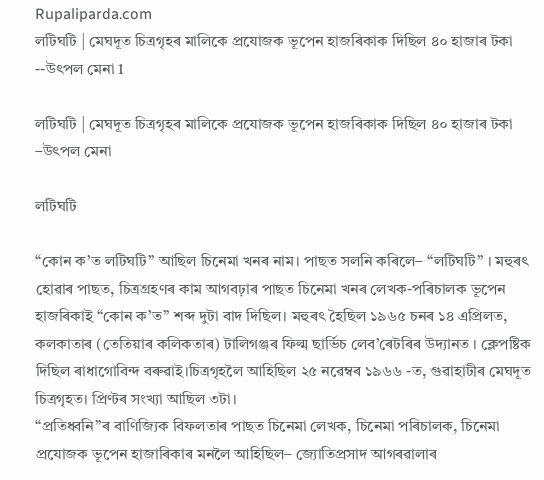Rupaliparda.com
লটিঘটি | মেঘদূত চিত্ৰগৃহৰ মালিকে প্ৰযোজক ভূপেন হাজৰিকাক দিছিল ৪০ হাজাৰ টকা --উৎপল মেনা 1

লটিঘটি | মেঘদূত চিত্ৰগৃহৰ মালিকে প্ৰযোজক ভূপেন হাজৰিকাক দিছিল ৪০ হাজাৰ টকা –উৎপল মেনা

লটিঘটি

“কোন ক’ত লটিঘটি” আছিল চিনেমা খনৰ নাম। পাছত সলনি কৰিলে– “লটিঘটি” । মহুৰৎ হোৱাৰ পাছত, চিত্ৰগ্ৰহণৰ কাম আগবঢ়াৰ পাছত চিনেমা খনৰ লেখক-পৰিচালক ভূপেন হাজৰিকাই “কোন ক’ত” শব্দ দুটা বাদ দিছিল। মহুৰৎ হৈছিল ১৯৬৫ চনৰ ১৪ এপ্ৰিলত, কলকাতাৰ (তেতিয়াৰ কলিকতাৰ) টালিগঞ্জৰ ফিল্ম ছাৰ্ভিচ লেব’ৰেটৰিৰ উদ্যানত । ক্লেপষ্টিক দিছিল ৰাধাগোবিন্দ বৰুৱাই।চিত্ৰগৃহলৈ আহিছিল ২৫ নৱেম্বৰ ১৯৬৬ -ত, গুৱাহাটীৰ মেঘদূত চিত্ৰগৃহত। প্ৰিণ্টৰ সংখ্যা আছিল ৩টা।
“প্ৰতিধ্বনি”ৰ বাণিজ্যিক বিফলতাৰ পাছত চিনেমা লেখক, চিনেমা পৰিচালক, চিনেমা প্ৰযোজক ভূপেন হাজাৰিকাৰ মনলৈ আহিছিল– জ্যোতিপ্ৰসাদ আগৰৱালাৰ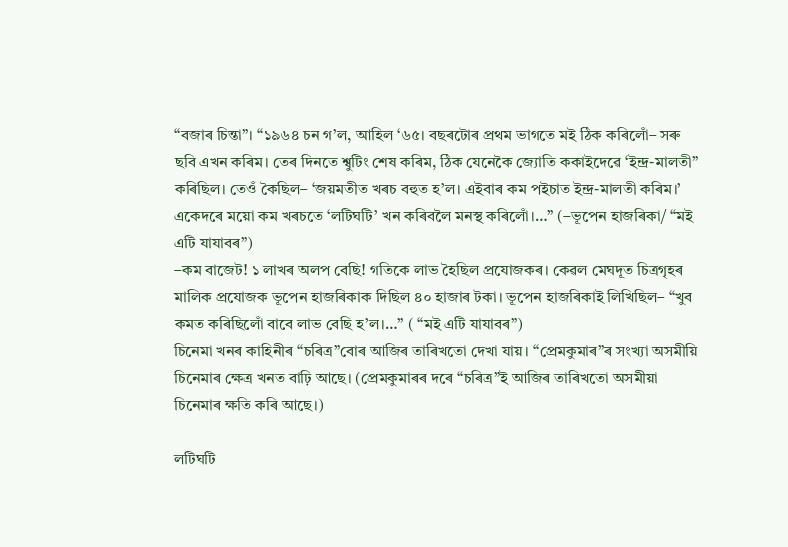“বজাৰ চিন্তা”। “১৯৬৪ চন গ’ল, আহিল ‘৬৫। বছৰটোৰ প্ৰথম ভাগতে মই ঠিক কৰিলোঁ– সৰু ছবি এখন কৰিম। তেৰ দিনতে শ্বুটিং শেষ কৰিম, ঠিক যেনেকৈ জ্যোতি ককাইদেৱে ‘ইন্দ্ৰ-মালতী” কৰিছিল। তেওঁ কৈছিল– ‘জয়মতীত খৰচ বহুত হ’ল। এইবাৰ কম পইচাত ইন্দ্ৰ-মালতী কৰিম।’ একেদৰে ময়ো কম খৰচতে ‘লটিঘটি’ খন কৰিবলৈ মনস্থ কৰিলোঁ।…” (–ভূপেন হাজৰিকা/ “মই এটি যাযাবৰ”)
–কম বাজেট! ১ লাখৰ অলপ বেছি! গতিকে লাভ হৈছিল প্ৰযোজকৰ। কেৱল মেঘদূত চিত্ৰগৃহৰ মালিক প্ৰযোজক ভূপেন হাজৰিকাক দিছিল ৪০ হাজাৰ টকা। ভূপেন হাজৰিকাই লিখিছিল– “খুব কমত কৰিছিলোঁ বাবে লাভ বেছি হ’ল।…” ( “মই এটি যাযাবৰ”)
চিনেমা খনৰ কাহিনীৰ “চৰিত্ৰ”বোৰ আজিৰ তাৰিখতো দেখা যায়। “প্ৰেমকুমাৰ”ৰ সংখ্যা অসমীয়ি চিনেমাৰ ক্ষেত্ৰ খনত বাঢ়ি আছে। (প্ৰেমকুমাৰৰ দৰে “চৰিত্ৰ”ই আজিৰ তাৰিখতো অসমীয়া চিনেমাৰ ক্ষতি কৰি আছে।)

লটিঘটি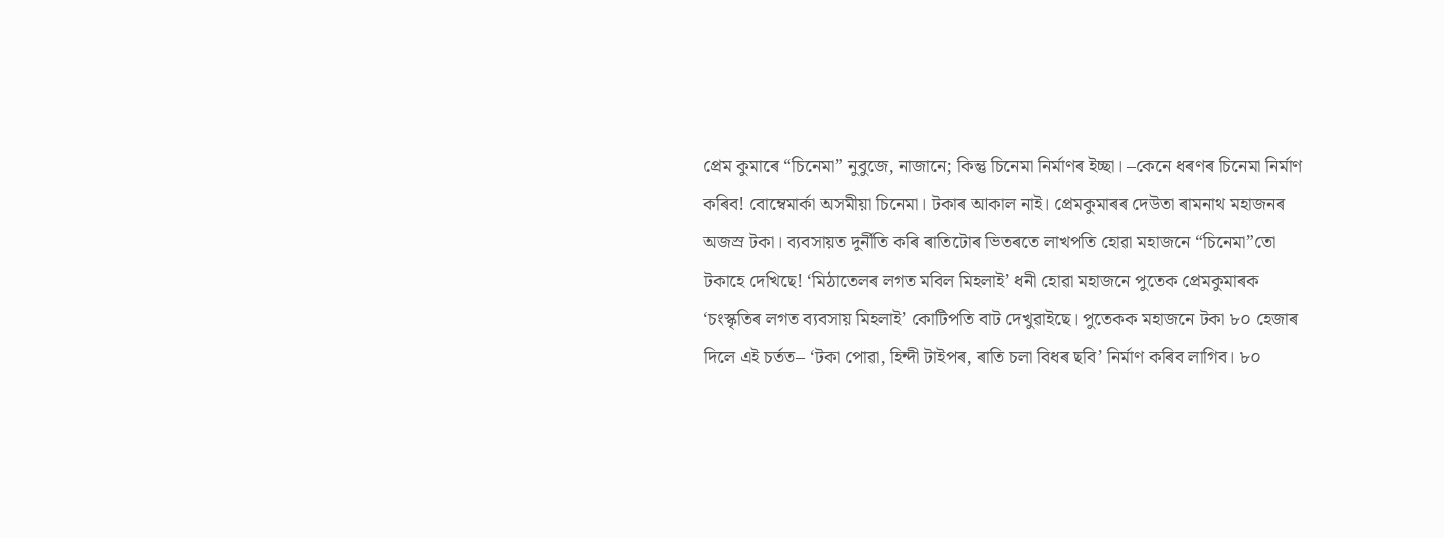প্ৰেম কুমাৰে “চিনেমা” নুবুজে, নাজানে; কিন্তু চিনেমা নিৰ্মাণৰ ইচ্ছা। –কেনে ধৰণৰ চিনেমা নিৰ্মাণ কৰিব! বোম্বেমাৰ্কা অসমীয়া চিনেমা। টকাৰ আকাল নাই। প্ৰেমকুমাৰৰ দেউতা ৰামনাথ মহাজনৰ অজস্ৰ টকা। ব্যবসায়ত দুর্নীতি কৰি ৰাতিটোৰ ভিতৰতে লাখপতি হোৱা মহাজনে “চিনেমা”তো টকাহে দেখিছে! ‘মিঠাতেলৰ লগত মবিল মিহলাই’ ধনী হোৱা মহাজনে পুতেক প্ৰেমকুমাৰক ‘চংস্কৃতিৰ লগত ব্যবসায় মিহলাই’ কোটিপতি বাট দেখুৱাইছে। পুতেকক মহাজনে টকা ৮০ হেজাৰ দিলে এই চর্তত– ‘টকা পোৱা, হিন্দী টাইপৰ, ৰাতি চলা বিধৰ ছবি’ নিৰ্মাণ কৰিব লাগিব। ৮০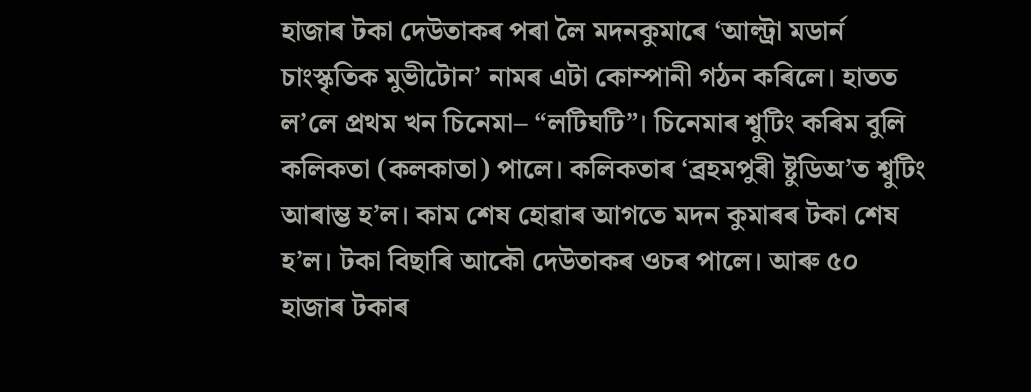হাজাৰ টকা দেউতাকৰ পৰা লৈ মদনকুমাৰে ‘আল্ট্রা মডার্ন চাংস্কৃতিক মুভীটোন’ নামৰ এটা কোম্পানী গঠন কৰিলে। হাতত ল’লে প্ৰথম খন চিনেমা– “লটিঘটি”। চিনেমাৰ শ্বুটিং কৰিম বুলি কলিকতা (কলকাতা) পালে। কলিকতাৰ ‘ব্ৰহমপুৰী ষ্টুডিঅ’ত শ্বুটিং আৰাম্ভ হ’ল। কাম শেষ হোৱাৰ আগতে মদন কুমাৰৰ টকা শেষ হ’ল। টকা বিছাৰি আকৌ দেউতাকৰ ওচৰ পালে। আৰু ৫০ হাজাৰ টকাৰ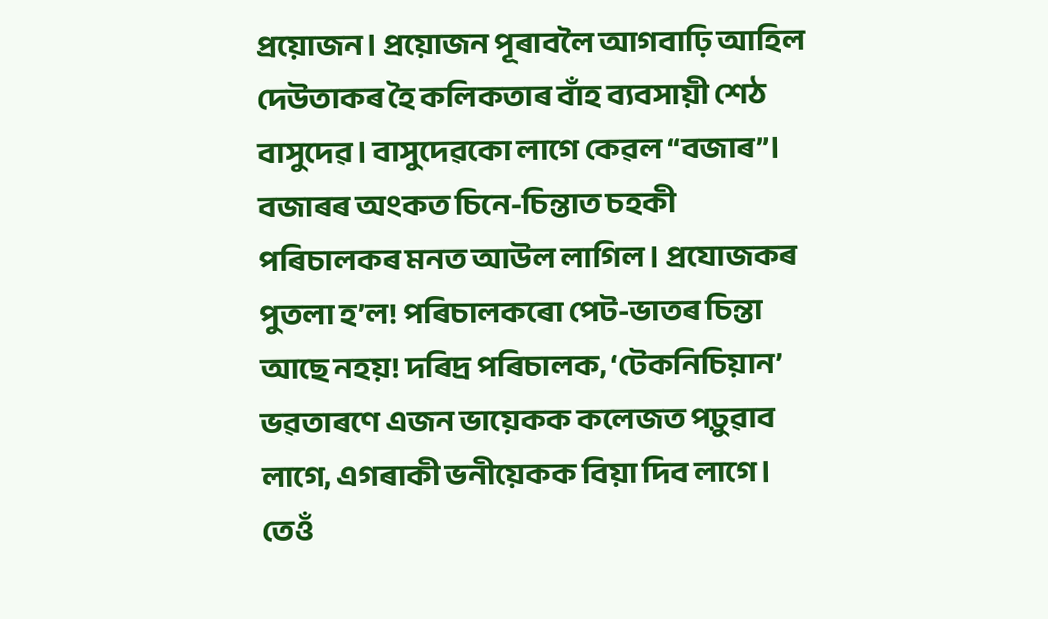প্ৰয়োজন। প্ৰয়োজন পূৰাবলৈ আগবাঢ়ি আহিল দেউতাকৰ হৈ কলিকতাৰ বাঁহ ব্যবসায়ী শেঠ বাসুদেৱ। বাসুদেৱকো লাগে কেৱল “বজাৰ”। বজাৰৰ অংকত চিনে-চিন্তাত চহকী পৰিচালকৰ মনত আউল লাগিল। প্ৰযোজকৰ পুতলা হ’ল! পৰিচালকৰো পেট-ভাতৰ চিন্তা আছে নহয়! দৰিদ্র পৰিচালক, ‘টেকনিচিয়ান’ ভৱতাৰণে এজন ভায়েকক কলেজত পঢ়ুৱাব লাগে, এগৰাকী ভনীয়েকক বিয়া দিব লাগে। তেওঁ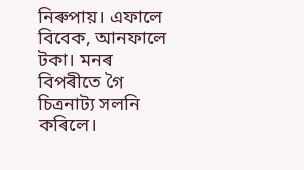নিৰুপায়। এফালে বিবেক, আনফালে টকা। মনৰ বিপৰীতে গৈ চিত্ৰনাট্য সলনি কৰিলে।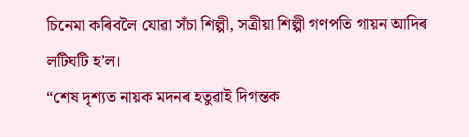চিনেমা কৰিবলৈ যোৱা সঁচা শিল্পী, সত্রীয়া শিল্পী গণপতি গায়ন আদিৰ লটিঘটি হ’ল।
“শেষ দৃশ্যত নায়ক মদনৰ হতুৱাই দিগন্তক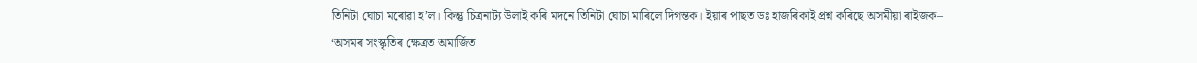তিনিটা ঘোচা মৰোৱা হ’ল। কিন্তু চিত্রনাট্য উলাই কৰি মদনে তিনিটা ঘোচা মাৰিলে দিগন্তক। ইয়াৰ পাছত ডঃ হাজৰিকাই প্রশ্ন কৰিছে অসমীয়া ৰাইজক–
‘অসমৰ সংস্কৃতিৰ ক্ষেত্ৰত অমার্জিত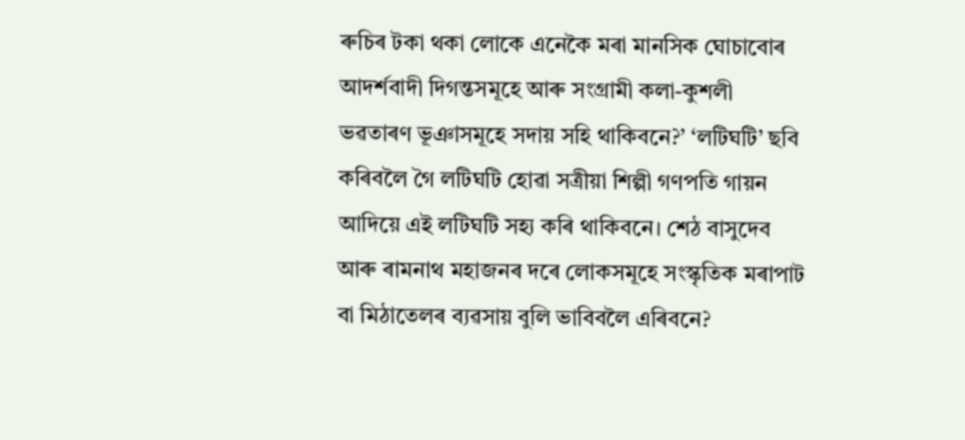ৰুচিৰ টকা থকা লোকে এনেকৈ মৰা মানসিক ঘোচাবোৰ আদর্শবাদী দিগন্তসমূহে আৰু সংগ্রামী কলা-কুশলী ভৱতাৰণ ভূঞাসমূহে সদায় সহি থাকিবনে?’ ‘লটিঘটি’ ছবি কৰিবলৈ গৈ লটিঘটি হোৱা সত্রীয়া শিল্পী গণপতি গায়ন আদিয়ে এই লটিঘটি সহ্য কৰি থাকিবনে। শেঠ বাসুদেব আৰু ৰামনাথ মহাজনৰ দৰে লোকসমূহে সংস্কৃতিক মৰাপাট বা মিঠাতেলৰ ব্যৱসায় বুলি ভাবিবলৈ এৰিবনে?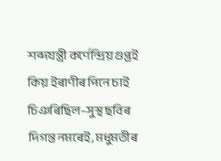শব্দযন্ত্রী কর্ণেন্দ্রিয় গুপ্তই কিয় ইৰাণীৰ পিনে চাই চিঞৰিছিল–সুস্থ ছবিৰ দিগন্ত নমৰেই, মধুমতীৰ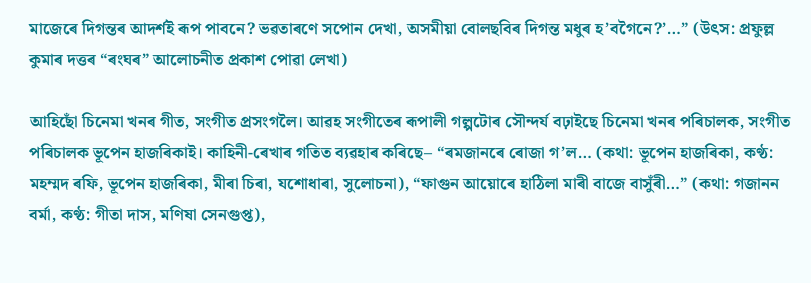মাজেৰে দিগন্তৰ আদর্শই ৰূপ পাবনে? ভৱতাৰণে সপোন দেখা, অসমীয়া বোলছবিৰ দিগন্ত মধুৰ হ’বগৈনে?’…” (উৎস: প্ৰফুল্ল কুমাৰ দত্তৰ “ৰংঘৰ” আলোচনীত প্ৰকাশ পোৱা লেখা)

আহিছোঁ চিনেমা খনৰ গীত, সংগীত প্ৰসংগলৈ। আৱহ সংগীতেৰ ৰূপালী গল্পটোৰ সৌন্দৰ্য বঢ়াইছে চিনেমা খনৰ পৰিচালক, সংগীত পৰিচালক ভূপেন হাজৰিকাই। কাহিনী-ৰেখাৰ গতিত ব্যৱহাৰ কৰিছে– “ৰমজানৰে ৰোজা গ’ল… (কথা: ভূপেন হাজৰিকা, কণ্ঠ: মহম্মদ ৰফি, ভূপেন হাজৰিকা, মীৰা চিৰা, যশোধাৰা, সুলোচনা), “ফাগুন আয়োৰে হাঠিলা মাৰী বাজে বাসুঁৰী…” (কথা: গজানন বৰ্মা, কণ্ঠ: গীতা দাস, মণিষা সেনগুপ্ত),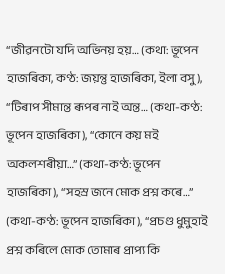“জীৱনটো যদি অভিনয় হয়… (কথা: ভূপেন হাজৰিকা, কণ্ঠ: জয়ন্তু হাজৰিকা, ইলা বসু), “টিৰাপ সীমান্ত ৰূপৰ নাই অন্ত… (কথা-কণ্ঠ: ভূপেন হাজৰিকা), “কোনে কয় মই অকলশৰীয়া…” (কথা-কণ্ঠ: ভূপেন হাজৰিকা), “সহস্ৰ জনে মোক প্ৰশ্ন কৰে…” (কথা-কণ্ঠ: ভূপেন হাজৰিকা), “প্ৰচণ্ড ধুমুহাই প্ৰশ্ন কৰিলে মোক তোমাৰ প্ৰাপ্য কি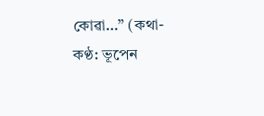কোৱা…” (কথা-কণ্ঠ: ভূপেন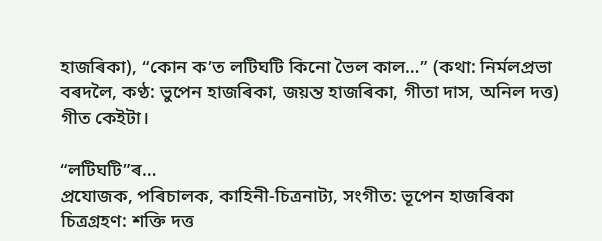হাজৰিকা), “কোন ক’ত লটিঘটি কিনো ভৈল কাল…” (কথা: নিৰ্মলপ্ৰভা বৰদলৈ, কণ্ঠ: ভুপেন হাজৰিকা, জয়ন্ত হাজৰিকা, গীতা দাস, অনিল দত্ত) গীত কেইটা।

“লটিঘটি”ৰ…
প্ৰযোজক, পৰিচালক, কাহিনী-চিত্ৰনাট্য, সংগীত: ভূপেন হাজৰিকা
চিত্ৰগ্ৰহণ: শক্তি দত্ত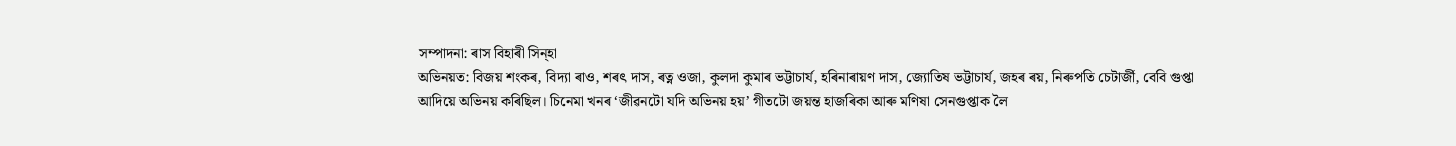সম্পাদনা: ৰাস বিহাৰী সিন্‌হা
অভিনয়ত: বিজয় শংকৰ, বিদ্যা ৰাও, শৰৎ দাস, ৰত্ন ওজা, কুলদা কুমাৰ ভট্টাচাৰ্য, হৰিনাৰায়ণ দাস, জ্যোতিষ ভট্টাচাৰ্য, জহৰ ৰয়, নিৰুপতি চেটাৰ্জী, বেবি গুপ্তা আদিয়ে অভিনয় কৰিছিল। চিনেমা খনৰ ‘জীৱনটো যদি অভিনয় হয়’ গীতটো জয়ন্ত হাজৰিকা আৰু মণিষা সেনগুপ্তাক লৈ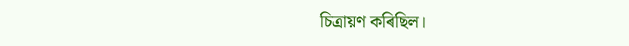চিত্ৰায়ণ কৰিছিল।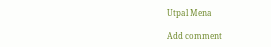Utpal Mena

Add comment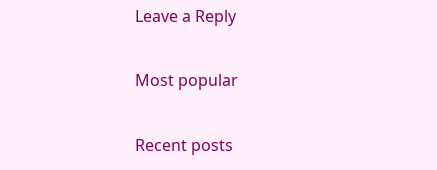Leave a Reply

Most popular

Recent posts